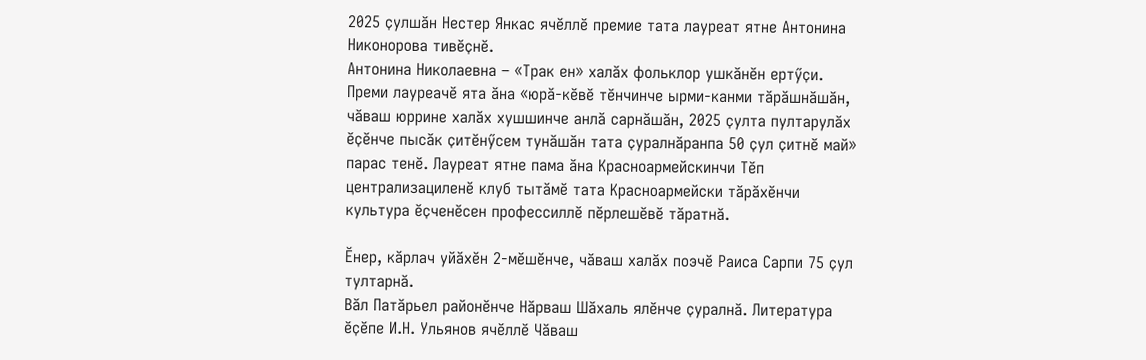2025 ҫулшӑн Нестер Янкас ячӗллӗ премие тата лауреат ятне Антонина Никонорова тивӗҫнӗ.
Антонина Николаевна – «Трак ен» халӑх фольклор ушкӑнӗн ертӳҫи. Преми лауреачӗ ята ӑна «юрӑ-кӗвӗ тӗнчинче ырми-канми тӑрӑшнӑшӑн, чӑваш юррине халӑх хушшинче анлӑ сарнӑшӑн, 2025 ҫулта пултарулӑх ӗҫӗнче пысӑк ҫитӗнӳсем тунӑшӑн тата ҫуралнӑранпа 50 ҫул ҫитнӗ май» парас тенӗ. Лауреат ятне пама ӑна Красноармейскинчи Тӗп централизациленӗ клуб тытӑмӗ тата Красноармейски тӑрӑхӗнчи культура ӗҫченӗсен профессиллӗ пӗрлешӗвӗ тӑратнӑ.

Ӗнер, кӑрлач уйӑхӗн 2-мӗшӗнче, чӑваш халӑх поэчӗ Раиса Сарпи 75 ҫул тултарнӑ.
Вӑл Патӑрьел районӗнче Нӑрваш Шӑхаль ялӗнче ҫуралнӑ. Литература ӗҫӗпе И.Н. Ульянов ячӗллӗ Чӑваш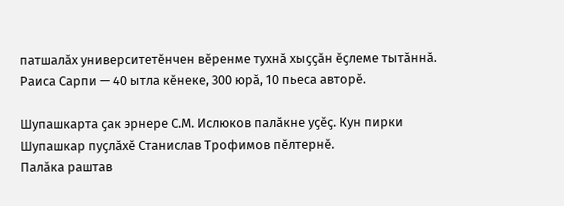патшалӑх университетӗнчен вӗренме тухнӑ хыҫҫӑн ӗҫлеме тытӑннӑ.
Раиса Сарпи — 40 ытла кӗнеке, 300 юрӑ, 10 пьеса авторӗ.

Шупашкарта ҫак эрнере С.М. Ислюков палӑкне уҫӗҫ. Кун пирки Шупашкар пуҫлӑхӗ Станислав Трофимов пӗлтернӗ.
Палӑка раштав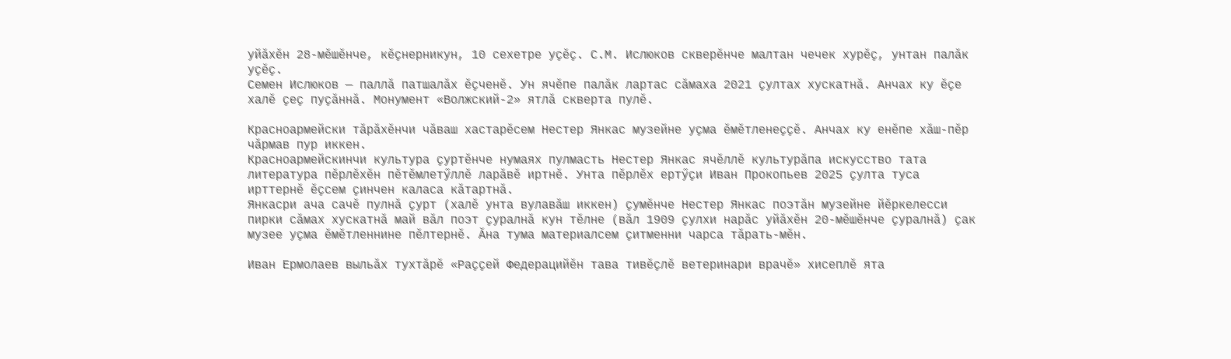уйӑхӗн 28-мӗшӗнче, кӗҫнерникун, 10 сехетре уҫӗҫ. С.М. Ислюков скверӗнче малтан чечек хурӗҫ, унтан палӑк уҫӗҫ.
Семен Ислюков — паллӑ патшалӑх ӗҫченӗ. Ун ячӗпе палӑк лартас сӑмаха 2021 ҫултах хускатнӑ. Анчах ку ӗҫе халӗ ҫеҫ пуҫӑннӑ. Монумент «Волжский-2» ятлӑ скверта пулӗ.

Красноармейски тӑрӑхӗнчи чӑваш хастарӗсем Нестер Янкас музейне уҫма ӗмӗтленеҫҫӗ. Анчах ку енӗпе хӑш-пӗр чӑрмав пур иккен.
Красноармейскинчи культура ҫуртӗнче нумаях пулмасть Нестер Янкас ячӗллӗ культурӑпа искусство тата литература пӗрлӗхӗн пӗтӗмлетӳллӗ ларӑвӗ иртнӗ. Унта пӗрлӗх ертӳҫи Иван Прокопьев 2025 ҫулта туса ирттернӗ ӗҫсем ҫинчен каласа кӑтартнӑ.
Янкасри ача сачӗ пулнӑ ҫурт (халӗ унта вулавӑш иккен) ҫумӗнче Нестер Янкас поэтӑн музейне йӗркелесси пирки сӑмах хускатнӑ май вӑл поэт ҫуралнӑ кун тӗлне (вӑл 1909 ҫулхи нарӑс уйӑхӗн 20-мӗшӗнче ҫуралнӑ) ҫак музее уҫма ӗмӗтленнине пӗлтернӗ. Ӑна тума материалсем ҫитменни чарса тӑрать-мӗн.

Иван Ермолаев выльӑх тухтӑрӗ «Раҫҫей Федерацийӗн тава тивӗҫлӗ ветеринари врачӗ» хисеплӗ ята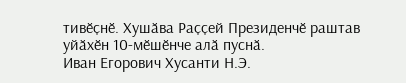тивӗҫнӗ. Хушӑва Раҫҫей Президенчӗ раштав уйӑхӗн 10-мӗшӗнче алӑ пуснӑ.
Иван Егорович Хусанти Н.Э.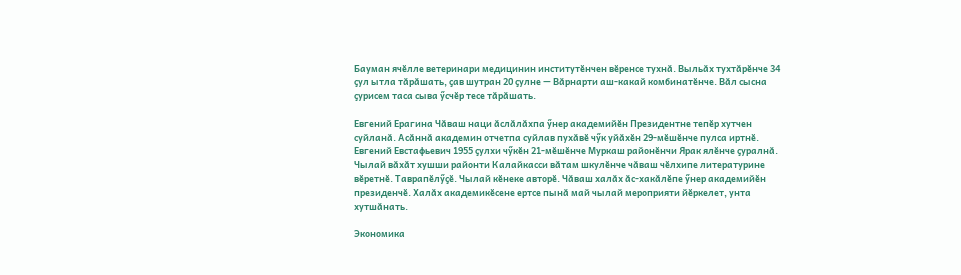Бауман ячӗлле ветеринари медицинин институтӗнчен вӗренсе тухнӑ. Выльӑх тухтӑрӗнче 34 ҫул ытла тӑрӑшать, ҫав шутран 20 ҫулне — Вӑрнарти аш-какай комбинатӗнче. Вӑл сысна ҫурисем таса сыва ӳсчӗр тесе тӑрӑшать.

Евгений Ерагина Чӑваш наци ӑслӑлӑхпа ӳнер академийӗн Президентне тепӗр хутчен суйланӑ. Асӑннӑ академин отчетпа суйлав пухӑвӗ чӳк уйӑхӗн 29-мӗшӗнче пулса иртнӗ.
Евгений Евстафьевич 1955 ҫулхи чӳкӗн 21-мӗшӗнче Муркаш районӗнчи Ярак ялӗнче ҫуралнӑ. Чылай вӑхӑт хушши районти Калайкасси вӑтам шкулӗнче чӑваш чӗлхипе литературине вӗретнӗ. Таврапӗлӳҫӗ. Чылай кӗнеке авторӗ. Чӑваш халӑх ӑс-хакӑлӗпе ӳнер академийӗн президенчӗ. Халӑх академикӗсене ертсе пынӑ май чылай мероприяти йӗркелет, унта хутшӑнать.

Экономика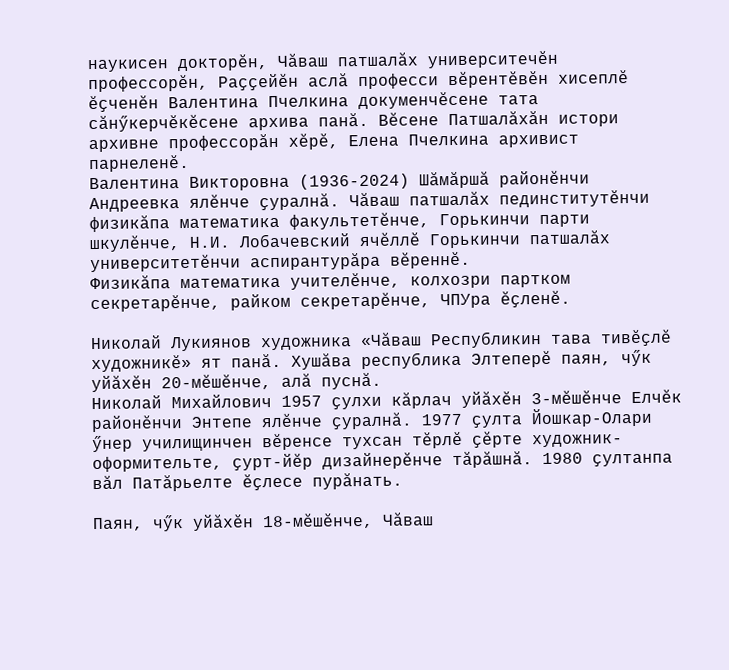наукисен докторӗн, Чӑваш патшалӑх университечӗн профессорӗн, Раҫҫейӗн аслӑ професси вӗрентӗвӗн хисеплӗ ӗҫченӗн Валентина Пчелкина докуменчӗсене тата сӑнӳкерчӗкӗсене архива панӑ. Вӗсене Патшалӑхӑн истори архивне профессорӑн хӗрӗ, Елена Пчелкина архивист парнеленӗ.
Валентина Викторовна (1936-2024) Шӑмӑршӑ районӗнчи Андреевка ялӗнче ҫуралнӑ. Чӑваш патшалӑх пединститутӗнчи физикӑпа математика факультетӗнче, Горькинчи парти шкулӗнче, Н.И. Лобачевский ячӗллӗ Горькинчи патшалӑх университетӗнчи аспирантурӑра вӗреннӗ.
Физикӑпа математика учителӗнче, колхозри партком секретарӗнче, райком секретарӗнче, ЧПУра ӗҫленӗ.

Николай Лукиянов художника «Чӑваш Республикин тава тивӗҫлӗ художникӗ» ят панӑ. Хушӑва республика Элтеперӗ паян, чӳк уйӑхӗн 20-мӗшӗнче, алӑ пуснӑ.
Николай Михайлович 1957 ҫулхи кӑрлач уйӑхӗн 3-мӗшӗнче Елчӗк районӗнчи Энтепе ялӗнче ҫуралнӑ. 1977 ҫулта Йошкар-Олари ӳнер училищинчен вӗренсе тухсан тӗрлӗ ҫӗрте художник-оформительте, ҫурт-йӗр дизайнерӗнче тӑрӑшнӑ. 1980 ҫултанпа вӑл Патӑрьелте ӗҫлесе пурӑнать.

Паян, чӳк уйӑхӗн 18-мӗшӗнче, Чӑваш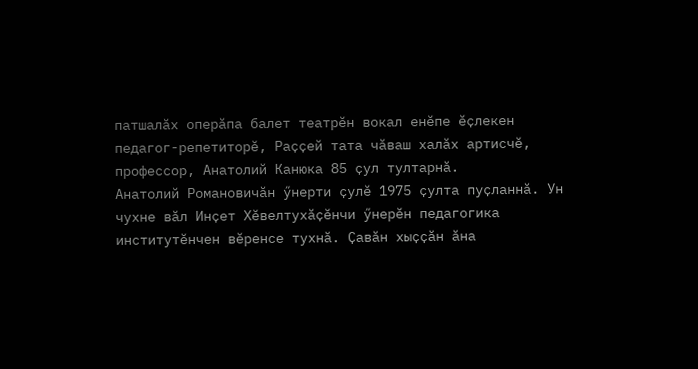патшалӑх оперӑпа балет театрӗн вокал енӗпе ӗҫлекен педагог-репетиторӗ, Раҫҫей тата чӑваш халӑх артисчӗ, профессор, Анатолий Канюка 85 ҫул тултарнӑ.
Анатолий Романовичӑн ӳнерти ҫулӗ 1975 ҫулта пуҫланнӑ. Ун чухне вӑл Инҫет Хӗвелтухӑҫӗнчи ӳнерӗн педагогика институтӗнчен вӗренсе тухнӑ. Ҫавӑн хыҫҫӑн ӑна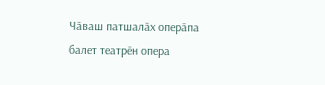Чӑваш патшалӑх оперӑпа балет театрӗн опера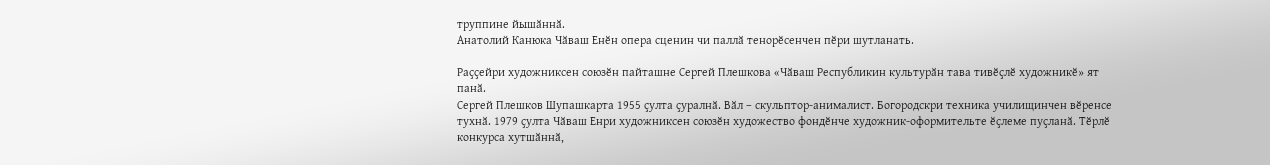труппине йышӑннӑ.
Анатолий Канюка Чӑваш Енӗн опера сценин чи паллӑ тенорӗсенчен пӗри шутланать.

Раҫҫейри художниксен союзӗн пайташне Сергей Плешкова «Чӑваш Республикин культурӑн тава тивӗҫлӗ художникӗ» ят панӑ.
Сергей Плешков Шупашкарта 1955 ҫулта ҫуралнӑ. Вӑл – скульптор-анималист. Богородскри техника училищинчен вӗренсе тухнӑ. 1979 ҫулта Чӑваш Енри художниксен союзӗн художество фондӗнче художник-оформительте ӗҫлеме пуҫланӑ. Тӗрлӗ конкурса хутшӑннӑ,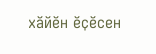хӑйӗн ӗҫӗсен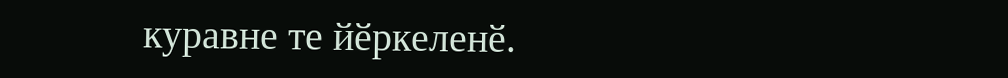куравне те йӗркеленӗ.